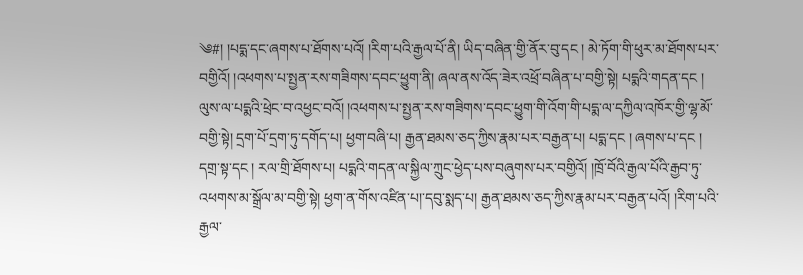༄#། །པདྨ་དང་ཞགས་པ་ཐོགས་པའོ། །རིག་པའི་རྒྱལ་པོ་ནི། ཡིད་བཞིན་གྱི་ནོར་བུ་དང ། མེ་ཏོག་གི་ཕུར་མ་ཐོགས་པར་བགྱིའོ། །འཕགས་པ་སྤྱན་རས་གཟིགས་དབང་ཕྱུག་ནི། ཞལ་ནས་འོད་ཟེར་འཕྲོ་བཞིན་པ་བགྱི་སྟེ། པདྨའི་གདན་དང ། ལུས་ལ་པདྨའི་ཕྲེང་བ་འཕྱང་བའོ། །འཕགས་པ་སྤྱན་རས་གཟིགས་དབང་ཕྱུག་གི་འོག་གི་པདྨ་ལ་དཀྱིལ་འཁོར་གྱི་ལྷ་མོ་བགྱི་སྟེ། དྲག་པོ་དྲག་ཏུ་དགོད་པ། ཕྱག་བཞི་པ། རྒྱན་ཐམས་ཅད་ཀྱིས་རྣམ་པར་བརྒྱན་པ། པདྨ་དང ། ཞགས་པ་དང ། དགྲ་སྟ་དང ། རལ་གྲི་ཐོགས་པ། པདྨའི་གདན་ལ་སྐྱིལ་ཀྲུང་ཕྱེད་པས་བཞུགས་པར་བགྱིའོ། །ཁྲོ་བོའི་རྒྱལ་པོའི་རྒྱབ་ཏུ་འཕགས་མ་སྒྲོལ་མ་བགྱི་སྟེ། ཕྱག་ན་གོས་འཛིན་པ།་དབུ་སྨད་པ། རྒྱན་ཐམས་ཅད་ཀྱིས་རྣམ་པར་བརྒྱན་པའོ། །རིག་པའི་རྒྱལ་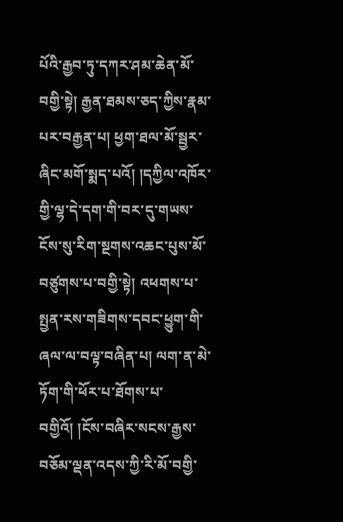པོའི་རྒྱབ་ཏུ་དཀར་ཤམ་ཆེན་མོ་བགྱི་སྟེ། རྒྱན་ཐམས་ཅད་ཀྱིས་རྣམ་པར་བརྒྱན་པ། ཕྱག་ཐལ་མོ་སྦྱར་ཞིང་མགོ་སྨད་པའོ། །དཀྱིལ་འཁོར་གྱི་ལྷ་དེ་དག་གི་བར་དུ་གཡས་ངོས་སུ་རིག་སྔགས་འཆང་པུས་མོ་བཙུགས་པ་བགྱི་སྟེ། འཕགས་པ་སྤྱན་རས་གཟིགས་དབང་ཕྱུག་གི་ཞལ་ལ་བལྟ་བཞིན་པ། ལག་ན་མེ་ཏོག་གི་ཕོར་པ་ཐོགས་པ་བགྱིའོ། །ངོས་བཞིར་སངས་རྒྱས་བཅོམ་ལྡན་འདས་ཀྱི་རི་མོ་བགྱི་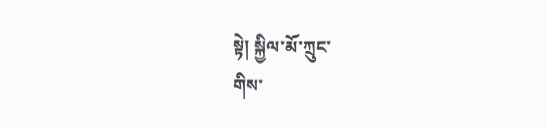སྟེ། སྐྱིལ་མོ་ཀྲུང་
གིས་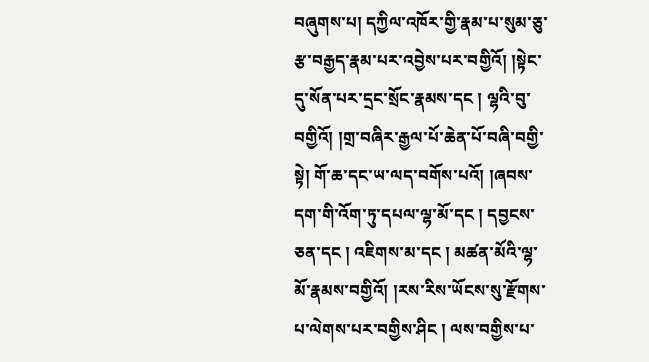བཞུགས་པ། དཀྱིལ་འཁོར་གྱི་རྣམ་པ་སུམ་ཅུ་རྩ་བརྒྱད་རྣམ་པར་འབྱེས་པར་བགྱིའོ། །སྟེང་དུ་སོན་པར་དྲང་སྲོང་རྣམས་དང ། ལྷའི་བུ་བགྱིའོ། །གྲ་བཞིར་རྒྱལ་པོ་ཆེན་པོ་བཞི་བགྱི་སྟེ། གོ་ཆ་དང་ཡ་ལད་བགོས་པའོ། །ཞབས་དག་གི་འོག་ཏུ་དཔལ་ལྷ་མོ་དང ། དབྱངས་ཅན་དང ། འཇིགས་མ་དང ། མཚན་མོའི་ལྷ་མོ་རྣམས་བགྱིའོ། །རས་རིས་ཡོངས་སུ་རྫོགས་པ་ལེགས་པར་བགྱིས་ཤིང ། ལས་བགྱིས་པ་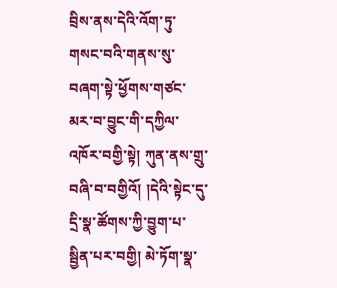བྲིས་ནས་དེའི་འོག་ཏུ་གསང་བའི་གནས་སུ་བཞག་སྟེ་ཕྱོགས་གཙང་མར་བ་བྱུང་གི་དཀྱིལ་འཁོར་བགྱི་སྟེ། ཀུན་ནས་གྲུ་བཞི་བ་བགྱིའོ། །དེའི་སྟེང་དུ་དྲི་སྣ་ཚོགས་ཀྱི་བྱུག་པ་སྦྱིན་པར་བགྱི། མེ་ཏོག་སྣ་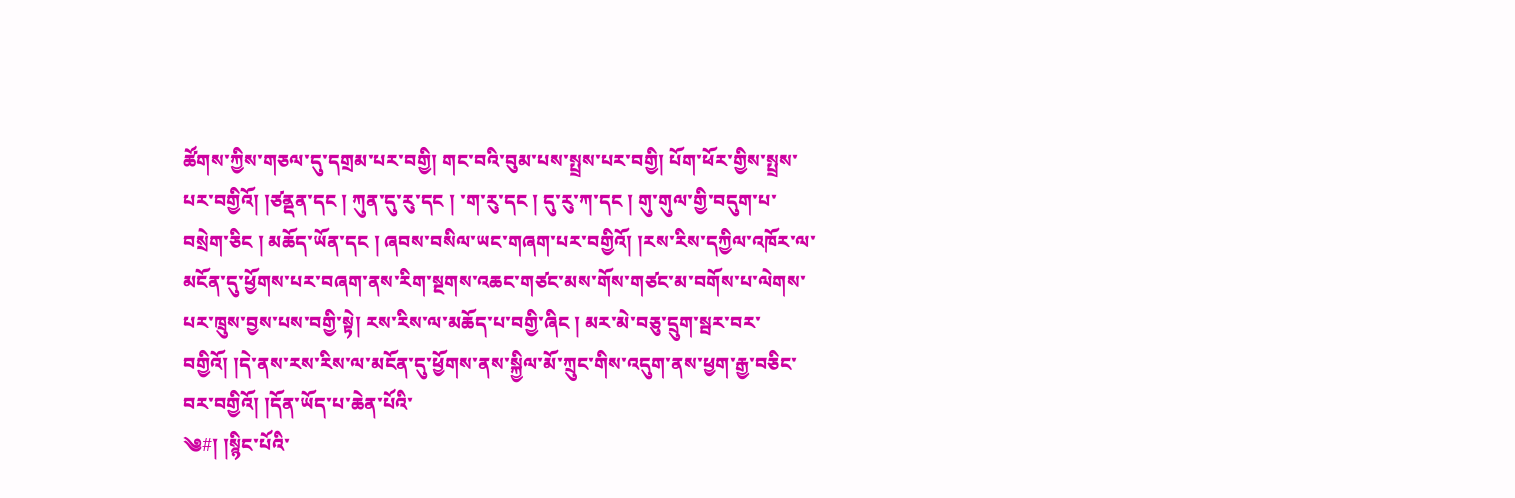ཚོགས་ཀྱིས་གཅལ་དུ་དགྲམ་པར་བགྱི། གང་བའི་བུམ་པས་སྤྲས་པར་བགྱི། པོག་ཕོར་གྱིས་སྤྲས་པར་བགྱིའོ། །ཙནྡན་དང ། ཀུན་དུ་རུ་དང ། ་ག་རུ་དང ། དུ་རུ་ཀ་དང ། གུ་གུལ་གྱི་བདུག་པ་བསྲེག་ཅིང ། མཆོད་ཡོན་དང ། ཞབས་བསིལ་ཡང་གཞག་པར་བགྱིའོ། །རས་རིས་དཀྱིལ་འཁོར་ལ་མངོན་དུ་ཕྱོགས་པར་བཞག་ནས་རིག་སྔགས་འཆང་གཙང་མས་གོས་གཙང་མ་བགོས་པ་ལེགས་པར་ཁྲུས་བྱས་པས་བགྱི་སྟེ། རས་རིས་ལ་མཆོད་པ་བགྱི་ཞིང ། མར་མེ་བཅུ་དྲུག་སྦར་བར་བགྱིའོ། །དེ་ནས་རས་རིས་ལ་མངོན་དུ་ཕྱོགས་ནས་སྐྱིལ་མོ་ཀྲུང་གིས་འདུག་ནས་ཕྱག་རྒྱ་བཅིང་བར་བགྱིའོ། །དོན་ཡོད་པ་ཆེན་པོའི་
༄#། །སྙིང་པོའི་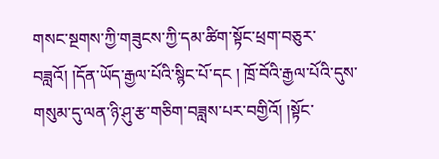གསང་སྔགས་ཀྱི་གཟུངས་ཀྱི་དམ་ཚིག་སྟོང་ཕྲག་བཅུར་བཟླའོ། །དོན་ཡོད་རྒྱལ་པོའི་སྙིང་པོ་དང ། ཁྲོ་བོའི་རྒྱལ་པོའི་དུས་གསུམ་དུ་ལན་ཉི་ཤུ་རྩ་གཅིག་བཟླས་པར་བགྱིའོ། །སྟོང་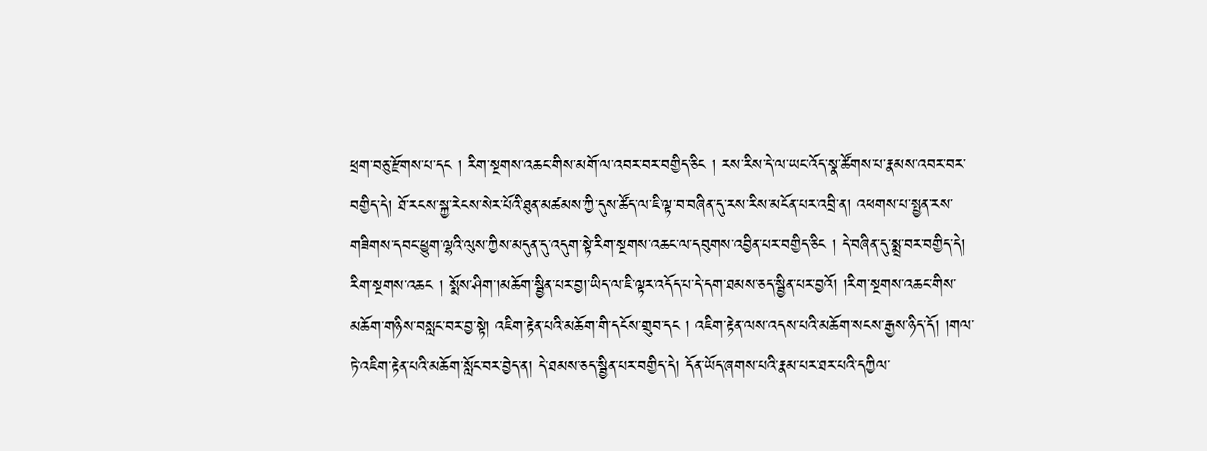ཕྲག་བཅུ་རྫོགས་པ་དང ། རིག་སྔགས་འཆང་གིས་མགོ་ལ་འབར་བར་བགྱིད་ཅིང ། རས་རིས་དེ་ལ་ཡང་འོད་སྣ་ཚོགས་པ་རྣམས་འབར་བར་བགྱིད་དེ། ཐོ་རངས་སྐྱ་རེངས་སེར་པོའི་ཐུན་མཚམས་ཀྱི་དུས་ཚོད་ལ་ཇི་ལྟ་བ་བཞིན་དུ་རས་རིས་མངོན་པར་འབྲི་ན། འཕགས་པ་སྤྱན་རས་གཟིགས་དབང་ཕྱུག་ལྷའི་ལུས་ཀྱིས་མདུན་དུ་འདུག་སྟེ་རིག་སྔགས་འཆང་ལ་དབུགས་འབྱིན་པར་བགྱིད་ཅིང ། དེ་བཞིན་དུ་སྨྲ་བར་བགྱིད་དེ། རིག་སྔགས་འཆང ། སྨོས་ཤིག་།མཆོག་སྦྱིན་པར་བྱ།་ཡིད་ལ་ཇི་ལྟར་འདོད་པ་དེ་དག་ཐམས་ཅད་སྦྱིན་པར་བྱའོ། །རིག་སྔགས་འཆང་གིས་མཆོག་གཉིས་བསླང་བར་བྱ་སྟེ། འཇིག་རྟེན་པའི་མཆོག་གི་དངོས་གྲུབ་དང ། འཇིག་རྟེན་ལས་འདས་པའི་མཆོག་སངས་རྒྱས་ཉིད་དོ། །གལ་ཏེ་འཇིག་རྟེན་པའི་མཆོག་སློང་བར་བྱེད་ན། དེ་ཐམས་ཅད་སྦྱིན་པར་བགྱིད་དེ། དོན་ཡོད་ཞགས་པའི་རྣམ་པར་ཐར་པའི་དཀྱིལ་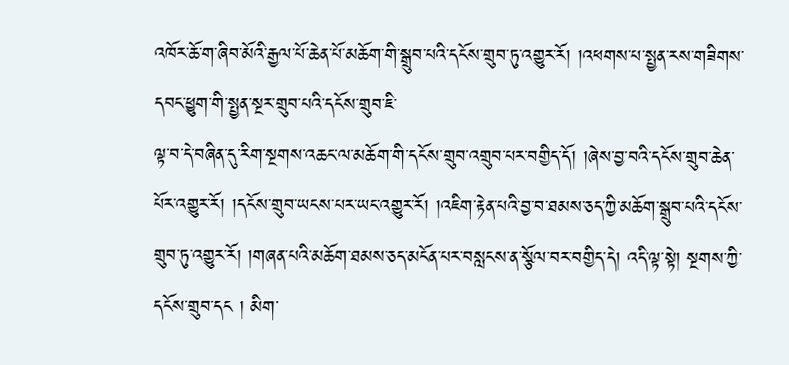འཁོར་ཆོ་ག་ཞིབ་མོའི་རྒྱལ་པོ་ཆེན་པོ་མཆོག་གི་སྒྲུབ་པའི་དངོས་གྲུབ་ཏུ་འགྱུར་རོ། །འཕགས་པ་སྤྱན་རས་གཟིགས་དབང་ཕྱུག་གི་སྤྱན་སྔར་གྲུབ་པའི་དངོས་གྲུབ་ཇི་
ལྟ་བ་དེ་བཞིན་དུ་རིག་སྔགས་འཆང་ལ་མཆོག་གི་དངོས་གྲུབ་འགྲུབ་པར་བགྱིད་དོ། །ཞེས་བྱ་བའི་དངོས་གྲུབ་ཆེན་པོར་འགྱུར་རོ། །དངོས་གྲུབ་ཡངས་པར་ཡང་འགྱུར་རོ། །འཇིག་རྟེན་པའི་བྱ་བ་ཐམས་ཅད་ཀྱི་མཆོག་སྒྲུབ་པའི་དངོས་གྲུབ་ཏུ་འགྱུར་རོ། །གཞན་པའི་མཆོག་ཐམས་ཅད་མངོན་པར་བསླངས་ན་སྩོལ་བར་བགྱིད་དེ། འདི་ལྟ་སྟེ། སྔགས་ཀྱི་དངོས་གྲུབ་དང ། མིག་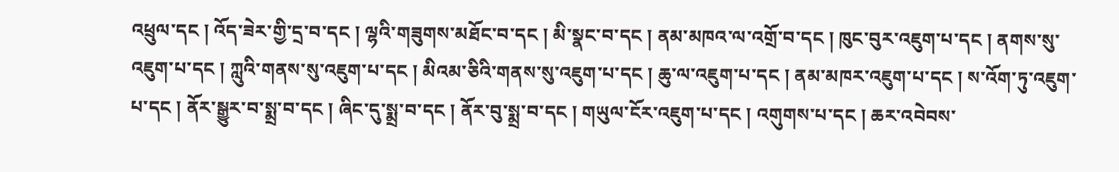འཕྲུལ་དང ། འོད་ཟེར་གྱི་དྲ་བ་དང ། ལྷའི་གཟུགས་མཐོང་བ་དང ། མི་སྣང་བ་དང ། ནམ་མཁའ་ལ་འགྲོ་བ་དང ། ཁུང་བུར་འཇུག་པ་དང ། ནགས་སུ་འཇུག་པ་དང ། ཀླུའི་གནས་སུ་འཇུག་པ་དང ། མིའམ་ཅིའི་གནས་སུ་འཇུག་པ་དང ། ཆུ་ལ་འཇུག་པ་དང ། ནམ་མཁར་འཇུག་པ་དང ། ས་འོག་ཏུ་འཇུག་པ་དང ། ནོར་སྒྱུར་བ་སྨྲ་བ་དང ། ཞིང་དུ་སྨྲ་བ་དང ། ནོར་བུ་སྨྲ་བ་དང ། གཡུལ་ངོར་འཇུག་པ་དང ། འགུགས་པ་དང ། ཆར་འབེབས་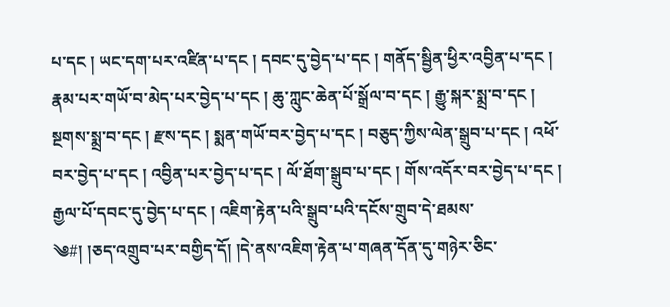པ་དང ། ཡང་དག་པར་འཛིན་པ་དང ། དབང་དུ་བྱེད་པ་དང ། གནོད་སྦྱིན་ཕྱིར་འབྱིན་པ་དང ། རྣམ་པར་གཡོ་བ་མེད་པར་བྱེད་པ་དང ། ཆུ་ཀླུང་ཆེན་པོ་སྒྲོལ་བ་དང ། རྒྱུ་སྐར་སྨྲ་བ་དང ། སྔགས་སྨྲ་བ་དང ། རྫས་དང ། སྨན་གཡོ་བར་བྱེད་པ་དང ། བཅུད་ཀྱིས་ལེན་སྒྲུབ་པ་དང ། འཕོ་བར་བྱེད་པ་དང ། འབྱིན་པར་བྱེད་པ་དང ། ལོ་ཐོག་སྒྲུབ་པ་དང ། གོས་འདོར་བར་བྱེད་པ་དང ། རྒྱལ་པོ་དབང་དུ་བྱེད་པ་དང ། འཇིག་རྟེན་པའི་སྒྲུབ་པའི་དངོས་གྲུབ་དེ་ཐམས་
༄#། །ཅད་འགྲུབ་པར་བགྱིད་དོ། །དེ་ནས་འཇིག་རྟེན་པ་གཞན་དོན་དུ་གཉེར་ཅིང་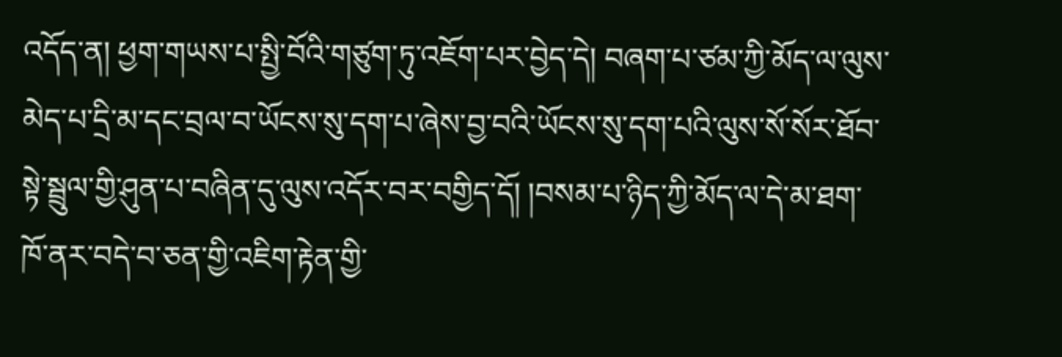འདོད་ན། ཕྱག་གཡས་པ་སྤྱི་བོའི་གཙུག་ཏུ་འཇོག་པར་བྱེད་དེ། བཞག་པ་ཙམ་ཀྱི་མོད་ལ་ལུས་མེད་པ་དྲི་མ་དང་བྲལ་བ་ཡོངས་སུ་དག་པ་ཞེས་བྱ་བའི་ཡོངས་སུ་དག་པའི་ལུས་སོ་སོར་ཐོབ་སྟེ་སྦྲུལ་གྱི་ཤུན་པ་བཞིན་དུ་ལུས་འདོར་བར་བགྱིད་དོ། །བསམ་པ་ཉིད་ཀྱི་མོད་ལ་དེ་མ་ཐག་ཁོ་ནར་བདེ་བ་ཅན་གྱི་འཇིག་རྟེན་གྱི་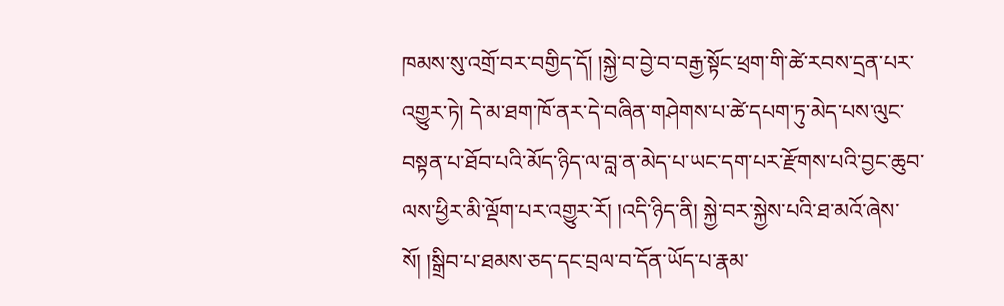ཁམས་སུ་འགྲོ་བར་བགྱིད་དོ། །སྐྱེ་བ་བྱེ་བ་བརྒྱ་སྟོང་ཕྲག་གི་ཚེ་རབས་དྲན་པར་འགྱུར་ཏེ། དེ་མ་ཐག་ཁོ་ནར་དེ་བཞིན་གཤེགས་པ་ཚེ་དཔག་ཏུ་མེད་པས་ལུང་བསྟན་པ་ཐོབ་པའི་མོད་ཉིད་ལ་བླ་ན་མེད་པ་ཡང་དག་པར་རྫོགས་པའི་བྱང་ཆུབ་ལས་ཕྱིར་མི་ལྡོག་པར་འགྱུར་རོ། །འདི་ཉིད་ནི། སྐྱེ་བར་སྐྱེས་པའི་ཐ་མའོ་ཞེས་སོ། །སྒྲིབ་པ་ཐམས་ཅད་དང་བྲལ་བ་དོན་ཡོད་པ་རྣམ་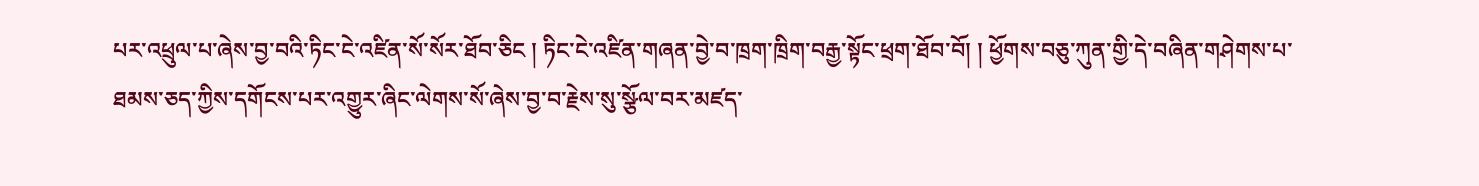པར་འཕྲུལ་པ་ཞེས་བྱ་བའི་ཏིང་ངེ་འཛིན་སོ་སོར་ཐོབ་ཅིང ། ཏིང་ངེ་འཛིན་གཞན་བྱེ་བ་ཁྲག་ཁྲིག་བརྒྱ་སྟོང་ཕྲག་ཐོབ་བོ། ། ཕྱོགས་བཅུ་ཀུན་གྱི་དེ་བཞིན་གཤེགས་པ་ཐམས་ཅད་ཀྱིས་དགོངས་པར་འགྱུར་ཞིང་ལེགས་སོ་ཞེས་བྱ་བ་རྗེས་སུ་སྩོལ་བར་མཛད་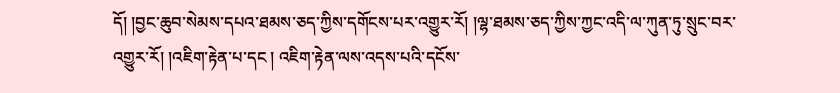དོ། །བྱང་ཆུབ་སེམས་དཔའ་ཐམས་ཅད་ཀྱིས་དགོངས་པར་འགྱུར་རོ། །ལྷ་ཐམས་ཅད་ཀྱིས་ཀྱང་འདི་ལ་ཀུན་ཏུ་སྲུང་བར་འགྱུར་རོ། །འཇིག་རྟེན་པ་དང ། འཇིག་རྟེན་ལས་འདས་པའི་དངོས་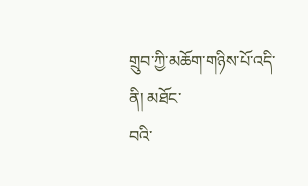གྲུབ་ཀྱི་མཆོག་གཉིས་པོ་འདི་ནི། མཐོང་
བའི་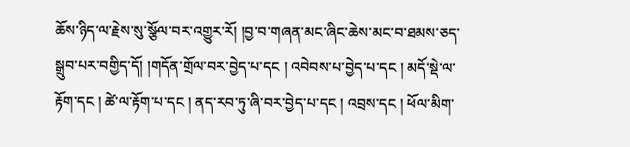ཆོས་ཉིད་ལ་རྗེས་སུ་སྩོལ་བར་འགྱུར་རོ། །བྱ་བ་གཞན་མང་ཞིང་ཆེས་མང་བ་ཐམས་ཅད་སྒྲུབ་པར་བགྱིད་དོ། །གདོན་གྲོལ་བར་བྱེད་པ་དང ། འབེབས་པ་བྱེད་པ་དང ། མདོ་སྡེ་ལ་རྟོག་དང ། ཚེ་ལ་རྟོག་པ་དང ། ནད་རབ་ཏུ་ཞི་བར་བྱེད་པ་དང ། འབྲས་དང ། ཕོལ་མིག་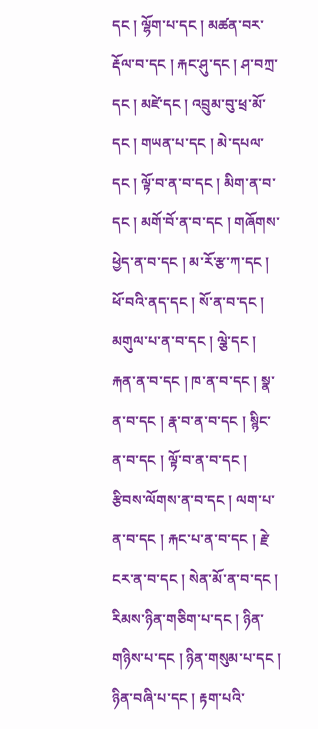དང ། ལྷོག་པ་དང ། མཚན་བར་རྡོལ་བ་དང ། རྐང་ཤུ་དང ། ཤ་བཀྲ་དང ། མཛེ་དང ། འབྲུམ་བུ་ཕྲ་མོ་དང ། གཡན་པ་དང ། མེ་དཔལ་དང ། ལྟོ་བ་ན་བ་དང ། མིག་ན་བ་དང ། མགོ་བོ་ན་བ་དང ། གཞོགས་ཕྱེད་ན་བ་དང ། མ་རོ་རྩ་ཀ་དང ། ཕོ་བའི་ནད་དང ། སོ་ན་བ་དང ། མགུལ་པ་ན་བ་དང ། ལྕེ་དང ། རྐན་ན་བ་དང ། ཁ་ན་བ་དང ། སྣ་ན་བ་དང ། རྣ་བ་ན་བ་དང ། སྙིང་ན་བ་དང ། ལྟོ་བ་ན་བ་དང ། རྩིབས་ལོགས་ན་བ་དང ། ལག་པ་ན་བ་དང ། རྐང་པ་ན་བ་དང ། རྗེ་ངར་ན་བ་དང ། སེན་མོ་ན་བ་དང ། རིམས་ཉིན་གཅིག་པ་དང ། ཉིན་གཉིས་པ་དང ། ཉིན་གསུམ་པ་དང ། ཉིན་བཞི་པ་དང ། རྟག་པའི་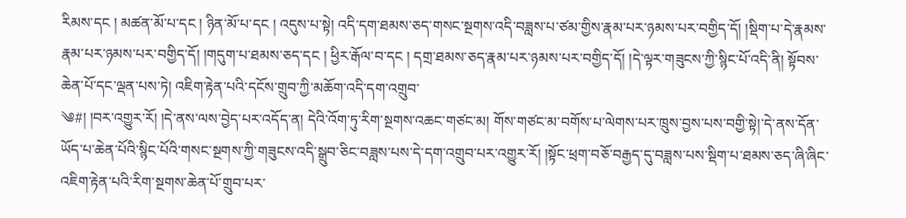རིམས་དང ། མཚན་མོ་པ་དང ། ཉིན་མོ་པ་དང ། འདུས་པ་སྟེ། འདི་དག་ཐམས་ཅད་གསང་སྔགས་འདི་བཟླས་པ་ཙམ་གྱིས་རྣམ་པར་ཉམས་པར་བགྱིད་དོ། །སྡིག་པ་དེ་རྣམས་རྣམ་པར་ཉམས་པར་བགྱིད་དོ། །གདུག་པ་ཐམས་ཅད་དང ། ཕྱིར་རྒོལ་བ་དང ། དགྲ་ཐམས་ཅད་རྣམ་པར་ཉམས་པར་བགྱིད་དོ། །དེ་ལྟར་གཟུངས་ཀྱི་སྙིང་པོ་འདི་ནི། སྟོབས་ཆེན་པོ་དང་ལྡན་པས་ཏེ། འཇིག་རྟེན་པའི་དངོས་གྲུབ་ཀྱི་མཆོག་འདི་དག་འགྲུབ་
༄#། །བར་འགྱུར་རོ། །དེ་ནས་ལས་བྱེད་པར་འདོད་ན། དེའི་འོག་ཏུ་རིག་སྔགས་འཆང་གཙང་མ། གོས་གཙང་མ་བགོས་པ་ལེགས་པར་ཁྲུས་བྱས་པས་བགྱི་སྟེ།་དེ་ནས་དོན་ཡོད་པ་ཆེན་པོའི་སྙིང་པོའི་གསང་སྔགས་ཀྱི་གཟུངས་འདི་སྒྲུབ་ཅིང་བཟླས་པས་དེ་དག་འགྲུབ་པར་འགྱུར་རོ། །སྟོང་ཕྲག་བཅོ་བརྒྱད་དུ་བཟླས་པས་སྡིག་པ་ཐམས་ཅད་ཞི་ཞིང་འཇིག་རྟེན་པའི་རིག་སྔགས་ཆེན་པོ་གྲུབ་པར་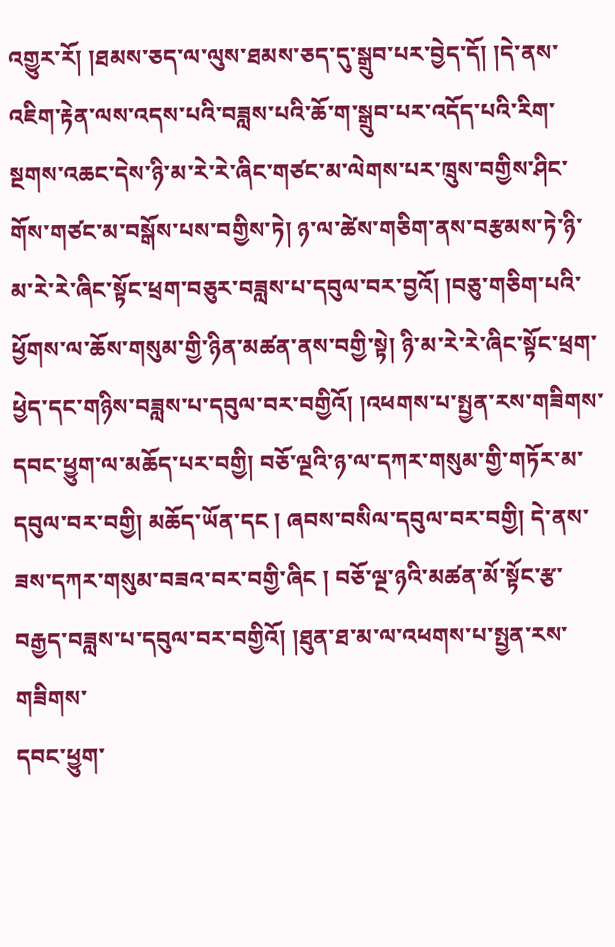འགྱུར་རོ། །ཐམས་ཅད་ལ་ལུས་ཐམས་ཅད་དུ་སྒྲུབ་པར་བྱེད་དོ། །དེ་ནས་འཇིག་རྟེན་ལས་འདས་པའི་བཟླས་པའི་ཆོ་ག་སྒྲུབ་པར་འདོད་པའི་རིག་སྔགས་འཆང་དེས་ཉི་མ་རེ་རེ་ཞིང་གཙང་མ་ལེགས་པར་ཁྲུས་བགྱིས་ཤིང་གོས་གཙང་མ་བསྒོས་པས་བགྱིས་ཏེ། ཉ་ལ་ཚེས་གཅིག་ནས་བརྩམས་ཏེ་ཉི་མ་རེ་རེ་ཞིང་སྟོང་ཕྲག་བཅུར་བཟླས་པ་དབུལ་བར་བྱའོ། །བཅུ་གཅིག་པའི་ཕྱོགས་ལ་ཆོས་གསུམ་གྱི་ཉིན་མཚན་ནས་བགྱི་སྟེ། ཉི་མ་རེ་རེ་ཞིང་སྟོང་ཕྲག་ཕྱེད་དང་གཉིས་བཟླས་པ་དབུལ་བར་བགྱིའོ། །འཕགས་པ་སྤྱན་རས་གཟིགས་དབང་ཕྱུག་ལ་མཆོད་པར་བགྱི། བཅོ་ལྔའི་ཉ་ལ་དཀར་གསུམ་གྱི་གཏོར་མ་དབུལ་བར་བགྱི། མཆོད་ཡོན་དང ། ཞབས་བསིལ་དབུལ་བར་བགྱི། དེ་ནས་ཟས་དཀར་གསུམ་བཟའ་བར་བགྱི་ཞིང ། བཅོ་ལྔ་ཉའི་མཚན་མོ་སྟོང་རྩ་བརྒྱད་བཟླས་པ་དབུལ་བར་བགྱིའོ། །ཐུན་ཐ་མ་ལ་འཕགས་པ་སྤྱན་རས་གཟིགས་
དབང་ཕྱུག་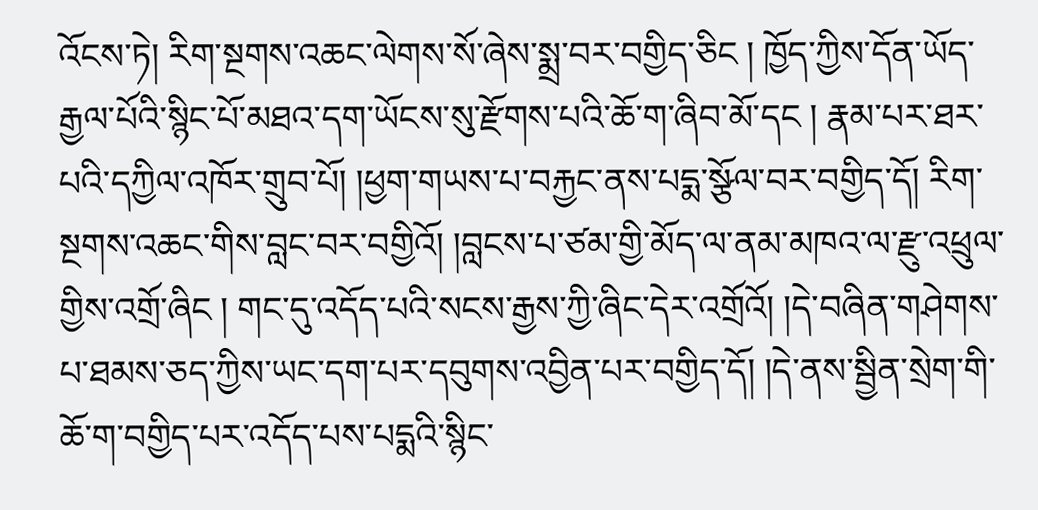འོངས་ཏེ། རིག་སྔགས་འཆང་ལེགས་སོ་ཞེས་སྨྲ་བར་བགྱིད་ཅིང ། ཁྱོད་ཀྱིས་དོན་ཡོད་རྒྱལ་པོའི་སྙིང་པོ་མཐའ་དག་ཡོངས་སུ་རྫོགས་པའི་ཆོ་ག་ཞིབ་མོ་དང ། རྣམ་པར་ཐར་པའི་དཀྱིལ་འཁོར་གྲུབ་པོ། །ཕྱག་གཡས་པ་བརྐྱང་ནས་པདྨ་སྩོལ་བར་བགྱིད་དོ། རིག་སྔགས་འཆང་གིས་བླང་བར་བགྱིའོ། །བླངས་པ་ཙམ་གྱི་མོད་ལ་ནམ་མཁའ་ལ་རྫུ་འཕྲུལ་གྱིས་འགྲོ་ཞིང ། གང་དུ་འདོད་པའི་སངས་རྒྱས་ཀྱི་ཞིང་དེར་འགྲོའོ། །དེ་བཞིན་གཤེགས་པ་ཐམས་ཅད་ཀྱིས་ཡང་དག་པར་དབུགས་འབྱིན་པར་བགྱིད་དོ། །དེ་ནས་སྦྱིན་སྲེག་གི་ཆོ་ག་བགྱིད་པར་འདོད་པས་པདྨའི་སྙིང་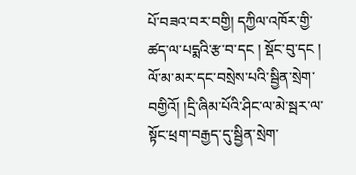པོ་བཟའ་བར་བགྱི། དཀྱིལ་འཁོར་གྱི་ཚད་ལ་པདྨའི་རྩ་བ་དང ། སྡོང་བུ་དང ། ལོ་མ་མར་དང་བསྲེས་པའི་སྦྱིན་སྲེག་བགྱིའོ། །དྲི་ཞིམ་པོའི་ཤིང་ལ་མེ་སྦར་ལ་སྟོང་ཕྲག་བརྒྱད་དུ་སྦྱིན་སྲེག་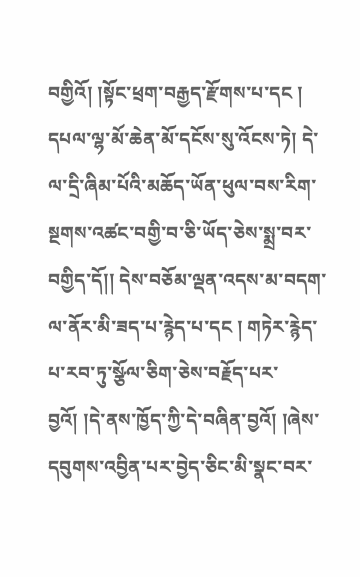བགྱིའོ། །སྟོང་ཕྲག་བརྒྱད་རྫོགས་པ་དང ། དཔལ་ལྷ་མོ་ཆེན་མོ་དངོས་སུ་འོངས་ཏེ། དེ་ལ་དྲི་ཞིམ་པོའི་མཆོད་ཡོན་ཕུལ་བས་རིག་སྔགས་འཚང་བགྱི་བ་ཅི་ཡོད་ཅེས་སྨྲ་བར་བགྱིད་དོ།། དེས་བཅོམ་ལྡན་འདས་མ་བདག་ལ་ནོར་མི་ཟད་པ་རྙེད་པ་དང ། གཏེར་རྙེད་པ་རབ་ཏུ་སྩོལ་ཅིག་ཅེས་བརྗོད་པར་བྱའོ། །དེ་ནས་ཁྱོད་ཀྱི་དེ་བཞིན་བྱའོ། །ཞེས་དབུགས་འབྱིན་པར་བྱེད་ཅིང་མི་སྣང་བར་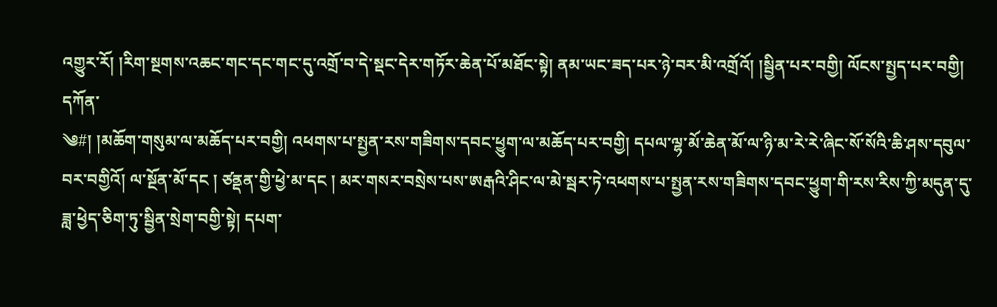འགྱུར་རོ། །རིག་སྔགས་འཆང་གང་དང་གང་དུ་འགྲོ་བ་དེ་སྡང་དེར་གཏོར་ཆེན་པོ་མཐོང་སྟེ། ནམ་ཡང་ཟད་པར་ཉེ་བར་མི་འགྲོའོ། །སྦྱིན་པར་བགྱི། ལོངས་སྤྱད་པར་བགྱི། དཀོན་
༄#། །མཆོག་གསུམ་ལ་མཆོད་པར་བགྱི། འཕགས་པ་སྤྱན་རས་གཟིགས་དབང་ཕྱུག་ལ་མཆོད་པར་བགྱི། དཔལ་ལྷ་མོ་ཆེན་མོ་ལ་ཉི་མ་རེ་རེ་ཞིང་སོ་སོའི་ཆི་ཤས་དབུལ་བར་བགྱིའོ། ལ་སྔོན་མོ་དང ། ཙནྡན་གྱི་ཕྱེ་མ་དང ། མར་གསར་བསྲེས་པས་ཨརྒའི་ཤིང་ལ་མེ་སྦར་ཏེ་འཕགས་པ་སྤྱན་རས་གཟིགས་དབང་ཕྱུག་གི་རས་རིས་ཀྱི་མདུན་དུ་ཟླ་ཕྱེད་ཅིག་ཏུ་སྦྱིན་སྲེག་བགྱི་སྟེ། དཔག་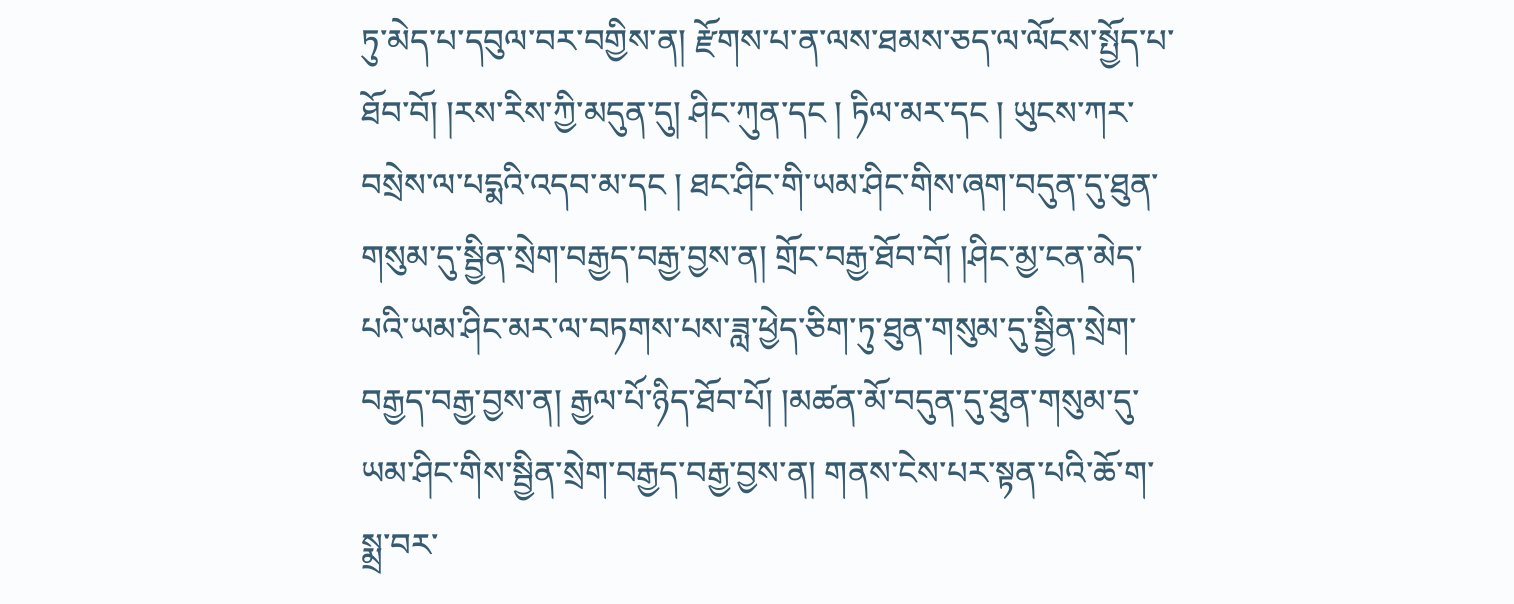ཏུ་མེད་པ་དབུལ་བར་བགྱིས་ན། རྫོགས་པ་ན་ལས་ཐམས་ཅད་ལ་ལོངས་སྤྱོད་པ་ཐོབ་བོ། །རས་རིས་ཀྱི་མདུན་དུ། ཤིང་ཀུན་དང ། ཏིལ་མར་དང ། ཡུངས་ཀར་བསྲེས་ལ་པདྨའི་འདབ་མ་དང ། ཐང་ཤིང་གི་ཡམ་ཤིང་གིས་ཞག་བདུན་དུ་ཐུན་གསུམ་དུ་སྦྱིན་སྲེག་བརྒྱད་བརྒྱ་བྱས་ན། གྲོང་བརྒྱ་ཐོབ་བོ། །ཤིང་མྱ་ངན་མེད་པའི་ཡམ་ཤིང་མར་ལ་བཏགས་པས་ཟླ་ཕྱེད་ཅིག་ཏུ་ཐུན་གསུམ་དུ་སྦྱིན་སྲེག་བརྒྱད་བརྒྱ་བྱས་ན། རྒྱལ་པོ་ཉིད་ཐོབ་པོ། །མཚན་མོ་བདུན་དུ་ཐུན་གསུམ་དུ་ཡམ་ཤིང་གིས་སྦྱིན་སྲེག་བརྒྱད་བརྒྱ་བྱས་ན། གནས་ངེས་པར་སྟན་པའི་ཆོ་ག་སྨྲ་བར་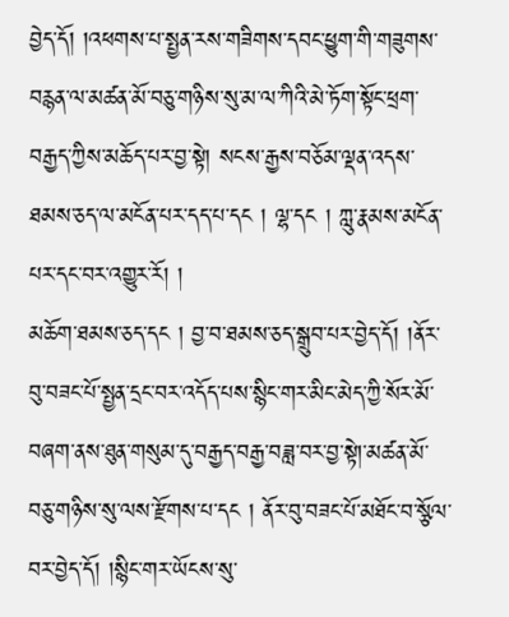བྱེད་དོ། །འཕགས་པ་སྤྱན་རས་གཟིགས་དབང་ཕྱུག་གི་གཟུགས་བརྙན་ལ་མཚན་མོ་བཅུ་གཉིས་སུ་མ་ལ་ཀིའི་མེ་ཏོག་སྟོང་ཕྲག་བརྒྱད་ཀྱིས་མཆོད་པར་བྱ་སྟེ། སངས་རྒྱས་བཅོམ་ལྡན་འདས་ཐམས་ཅད་ལ་མངོན་པར་དད་པ་དང ། ལྷ་དང ། ཀླུ་རྣམས་མངོན་པར་དང་བར་འགྱུར་རོ། །
མཆོག་ཐམས་ཅད་དང ། བྱ་བ་ཐམས་ཅད་སྒྲུབ་པར་བྱེད་དོ། །ནོར་བུ་བཟང་པོ་སྤྱན་དྲང་བར་འདོད་པས་སྙིང་གར་མིང་མེད་ཀྱི་སོར་མོ་བཞག་ནས་ཐུན་གསུམ་དུ་བརྒྱད་བརྒྱ་བཟླ་བར་བྱ་སྟེ།་མཚན་མོ་བཅུ་གཉིས་སུ་ལས་རྫོགས་པ་དང ། ནོར་བུ་བཟང་པོ་མཐོང་བ་སྩོལ་བར་བྱེད་དོ། །སྙིང་གར་ཡོངས་སུ་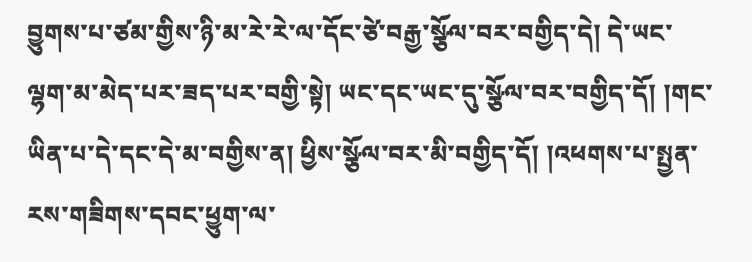བྱུགས་པ་ཙམ་གྱིས་ཉི་མ་རེ་རེ་ལ་དོང་ཙེ་བརྒྱ་སྩོལ་བར་བགྱིད་དེ། དེ་ཡང་ལྷག་མ་མེད་པར་ཟད་པར་བགྱི་སྟེ། ཡང་དང་ཡང་དུ་སྩོལ་བར་བགྱིད་དོ། །གང་ཡིན་པ་དེ་དང་དེ་མ་བགྱིས་ན། ཕྱིས་སྩོལ་བར་མི་བགྱིད་དོ། །འཕགས་པ་སྤྱན་རས་གཟིགས་དབང་ཕྱུག་ལ་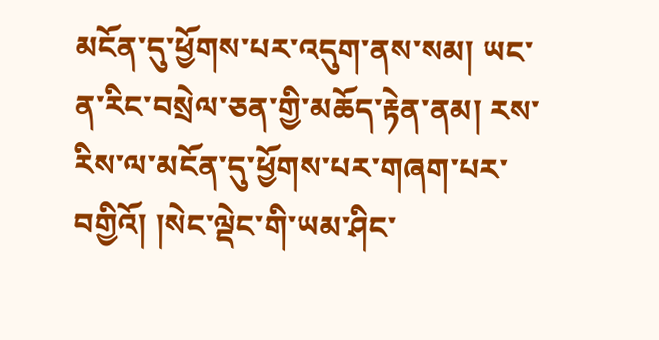མངོན་དུ་ཕྱོགས་པར་འདུག་ནས་སམ། ཡང་ན་རིང་བསྲེལ་ཅན་གྱི་མཆོད་རྟེན་ནམ། རས་རིས་ལ་མངོན་དུ་ཕྱོགས་པར་གཞག་པར་བགྱིའོ། །སེང་ལྡེང་གི་ཡམ་ཤིང་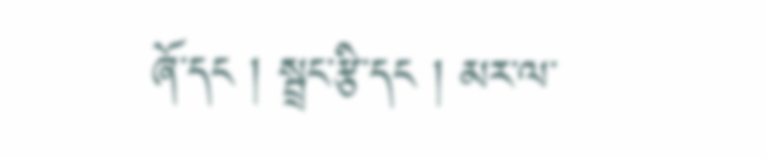ཞོ་དང ། སྦྲང་རྩི་དང ། མར་ལ་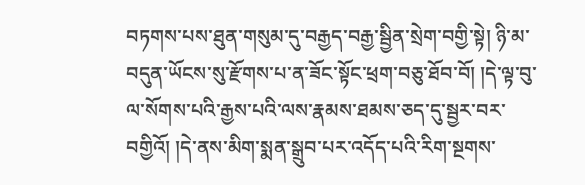བཏགས་པས་ཐུན་གསུམ་དུ་བརྒྱད་བརྒྱ་སྦྱིན་སྲེག་བགྱི་སྟེ། ཉི་མ་བདུན་ཡོངས་སུ་རྫོགས་པ་ན་ཟོང་སྟོང་ཕྲག་བཅུ་ཐོབ་བོ། །དེ་ལྟ་བུ་ལ་སོགས་པའི་རྒྱས་པའི་ལས་རྣམས་ཐམས་ཅད་དུ་སྦྱར་བར་བགྱིའོ། །དེ་ནས་མིག་སྨན་སྒྲུབ་པར་འདོད་པའི་རིག་སྔགས་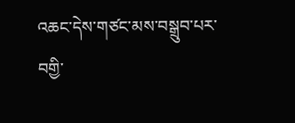འཆང་དེས་གཙང་མས་བསྒྲུབ་པར་བགྱི་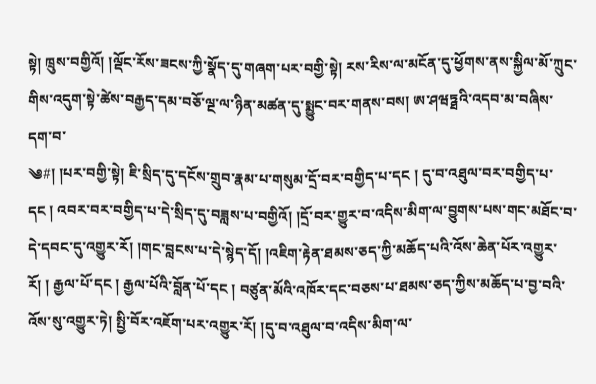སྟེ། ཁྲུས་བགྱིའོ། །ལྡོང་རོས་ཟངས་ཀྱི་སྣོད་དུ་གཞག་པར་བགྱི་སྟེ། རས་རིས་ལ་མངོན་དུ་ཕྱོགས་ནས་སྐྱིལ་མོ་ཀྲུང་གིས་འདུག་སྟེ་ཚེས་བརྒྱད་དམ་བཅོ་ལྔ་ལ་ཉིན་མཚན་དུ་སྨྱུང་བར་གནས་བས། ཨ་ཤཝཏྠའི་འདབ་མ་བཞིས་དག་བ་
༄#། །པར་བགྱི་སྟེ། ཇི་སྲིད་དུ་དངོས་གྲུབ་རྣམ་པ་གསུམ་དྲོ་བར་བགྱིད་པ་དང ། དུ་བ་འཐུལ་བར་བགྱིད་པ་དང ། འབར་བར་བགྱིད་པ་དེ་སྲིད་དུ་བཟླས་པ་བགྱིའོ། །དྲོ་བར་གྱུར་བ་འདིས་མིག་ལ་བྱུགས་པས་གང་མཐོང་བ་དེ་དབང་དུ་འགྱུར་རོ། །གང་བླངས་པ་དེ་སྙེད་དོ། །འཇིག་རྟེན་ཐམས་ཅད་ཀྱི་མཆོད་པའི་འོས་ཆེན་པོར་འགྱུར་རོ། ། རྒྱལ་པོ་དང ། རྒྱལ་པོའི་བློན་པོ་དང ། བཙུན་མོའི་འཁོར་དང་བཅས་པ་ཐམས་ཅད་ཀྱིས་མཆོད་པ་བྱ་བའི་འོས་སུ་འགྱུར་ཏེ། སྤྱི་བོར་འཇོག་པར་འགྱུར་རོ། །དུ་བ་འཐུལ་བ་འདིས་མིག་ལ་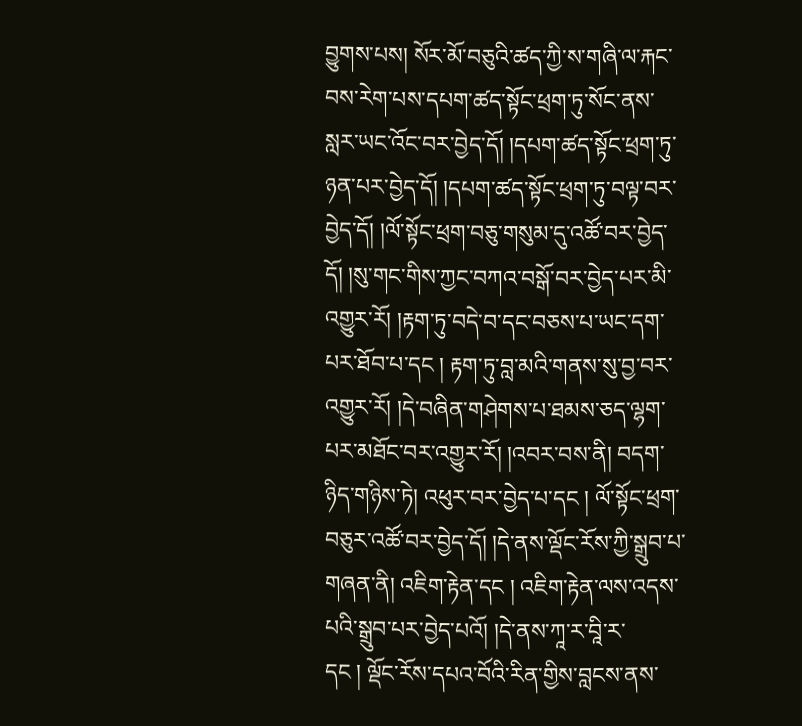བྱུགས་པས། སོར་མོ་བཅུའི་ཚད་ཀྱི་ས་གཞི་ལ་རྐང་བས་རེག་པས་དཔག་ཚད་སྟོང་ཕྲག་ཏུ་སོང་ནས་སླར་ཡང་འོང་བར་བྱེད་དོ། །དཔག་ཚད་སྟོང་ཕྲག་ཏུ་ཉན་པར་བྱེད་དོ། །དཔག་ཚད་སྟོང་ཕྲག་ཏུ་བལྟ་བར་བྱེད་དོ། །ལོ་སྟོང་ཕྲག་བཅུ་གསུམ་དུ་འཚོ་བར་བྱེད་དོ། །སུ་གང་གིས་ཀྱང་བཀའ་བསྒོ་བར་བྱེད་པར་མི་འགྱུར་རོ། །རྟག་ཏུ་བདེ་བ་དང་བཅས་པ་ཡང་དག་པར་ཐོབ་པ་དང ། རྟག་ཏུ་བླ་མའི་གནས་སུ་བྱ་བར་འགྱུར་རོ། །དེ་བཞིན་གཤེགས་པ་ཐམས་ཅད་ལྷག་པར་མཐོང་བར་འགྱུར་རོ། །འབར་བས་ནི། བདག་ཉིད་གཉིས་ཏེ། འཕུར་བར་བྱེད་པ་དང ། ལོ་སྟོང་ཕྲག་བཅུར་འཚོ་བར་བྱེད་དོ། །དེ་ནས་ལྡོང་རོས་ཀྱི་སྒྲུབ་པ་གཞན་ནི། འཇིག་རྟེན་དང ། འཇིག་རྟེན་ལས་འདས་པའི་སྒྲུབ་པར་བྱེད་པའོ། །དེ་ནས་ཀཱ་ར་བཱི་ར་
དང ། ལྡོང་རོས་དཔའ་བོའི་རིན་གྱིས་བླངས་ནས་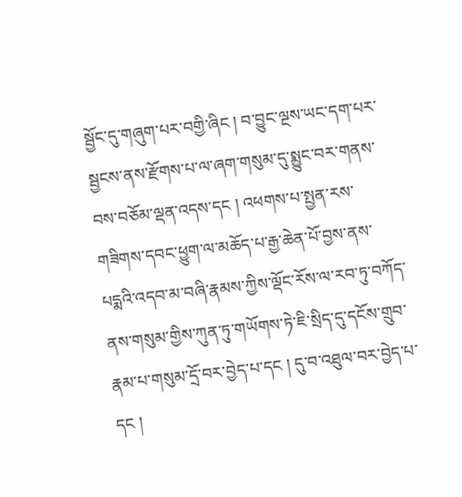སྦྱོང་དུ་གཞུག་པར་བགྱི་ཞིང ། བ་བྱུང་ལྔས་ཡང་དག་པར་སྦྱངས་ནས་རྫོགས་པ་ལ་ཞག་གསུམ་དུ་སྨྱུང་བར་གནས་བས་བཅོམ་ལྡན་འདས་དང ། འཕགས་པ་སྤྱན་རས་གཟིགས་དབང་ཕྱུག་ལ་མཆོད་པ་རྒྱ་ཆེན་པོ་བྱས་ནས་པདྨའི་འདབ་མ་བཞི་རྣམས་ཀྱིས་ལྡོང་རོས་ལ་རབ་ཏུ་བཀོད་ནས་གསུམ་གྱིས་ཀུན་ཏུ་གཡོགས་ཏེ་ཇི་སྲིད་དུ་དངོས་གྲུབ་རྣམ་པ་གསུམ་དྲོ་བར་བྱེད་པ་དང ། དུ་བ་འཐུལ་བར་བྱེད་པ་དང །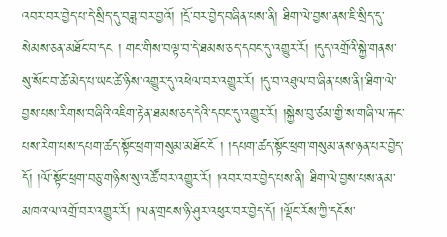འབར་བར་བྱེད་པ་དེ་སྲིད་དུ་བཟླ་བར་བྱའོ། །དྲོ་བར་བྱེད་བཞིན་པས་ནི། ཐིག་ལེ་བྱས་ནས་ཇི་སྲིད་དུ་སེམས་ཅན་མཐོང་བ་དང ། གང་གིས་བལྟ་བ་དེ་ཐམས་ཅད་དབང་དུ་འགྱུར་རོ། །དུད་འགྲོའི་སྐྱེ་གནས་སུ་སོང་བ་ཚེ་མེད་པ་ཡང་ཚེ་ཉིས་འགྱུར་དུ་འཕེལ་བར་འགྱུར་རོ། །དུ་བ་འཐུལ་བ་ཞིན་པས་ནི།་ཐིག་ལེ་བྱས་པས་རིགས་བཞིའི་འཇིག་རྟེན་ཐམས་ཅད་དེའི་དབང་དུ་འགྱུར་རོ། །སྐྱེས་བུ་ཙམ་གྱི་ས་གཞི་ལ་རྐང་པས་རེག་པས་དཔག་ཚད་སྟོང་ཕྲག་གསུམ་མཐོང་ངོ ། །དཔག་ཚད་སྟོང་ཕྲག་གསུམ་ནས་ཉན་པར་བྱེད་དོ། །ལོ་སྟོང་ཕྲག་བཅུ་གཉིས་སུ་འཚོ་བར་འགྱུར་རོ། །འབར་བར་བྱེད་པས་ནི། ཐིག་ལེ་བྱས་པས་ནམ་མཁའ་ལ་འགྲོ་བར་འགྱུར་རོ། །ལན་གྲངས་ཉི་ཤུར་འཕུར་བར་བྱེད་དོ། །ལྡོང་རོས་ཀྱི་དངོས་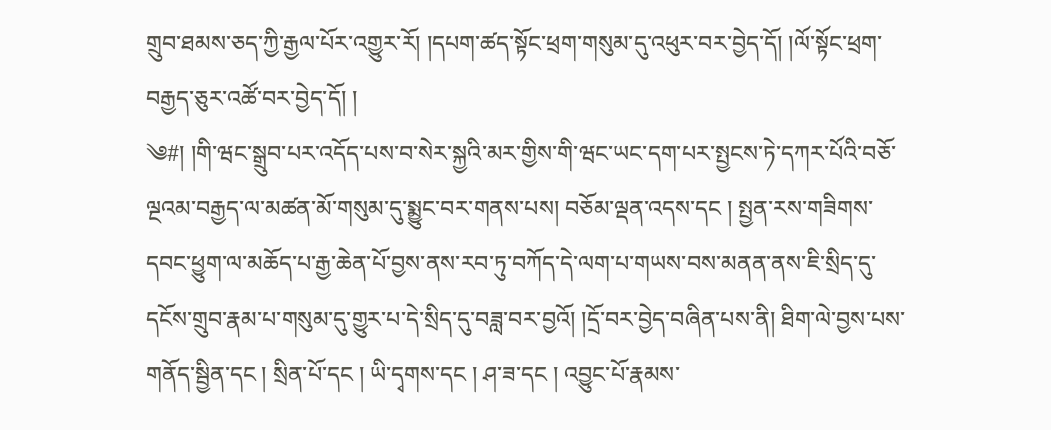གྲུབ་ཐམས་ཅད་ཀྱི་རྒྱལ་པོར་འགྱུར་རོ། །དཔག་ཚད་སྟོང་ཕྲག་གསུམ་དུ་འཕུར་བར་བྱེད་དོ། །ལོ་སྟོང་ཕྲག་བརྒྱད་ཅུར་འཚོ་བར་བྱེད་དོ། །
༄#། །གི་ཝང་སྒྲུབ་པར་འདོད་པས་བ་སེར་སྐྱའི་མར་གྱིས་གི་ཝང་ཡང་དག་པར་སྤྱངས་ཏེ་དཀར་པོའི་བཅོ་ལྔའམ་བརྒྱད་ལ་མཚན་མོ་གསུམ་དུ་སྨྱུང་བར་གནས་པས། བཅོམ་ལྡན་འདས་དང ། སྤྱན་རས་གཟིགས་དབང་ཕྱུག་ལ་མཆོད་པ་རྒྱ་ཆེན་པོ་བྱས་ནས་རབ་ཏུ་བཀོད་དེ་ལག་པ་གཡས་བས་མནན་ནས་ཇི་སྲིད་དུ་དངོས་གྲུབ་རྣམ་པ་གསུམ་དུ་གྱུར་པ་དེ་སྲིད་དུ་བཟླ་བར་བྱའོ། །དྲོ་བར་བྱེད་བཞིན་པས་ནི། ཐིག་ལེ་བྱས་པས་གནོད་སྦྱིན་དང ། སྲིན་པོ་དང ། ཡི་དྭགས་དང ། ཤ་ཟ་དང ། འབྱུང་པོ་རྣམས་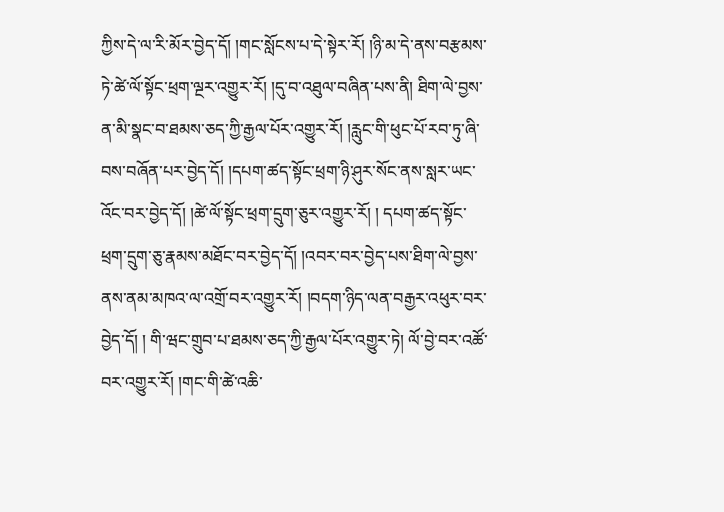ཀྱིས་དེ་ལ་རི་མོར་བྱེད་དོ། །གང་སློངས་པ་དེ་སྟེར་རོ། །ཉི་མ་དེ་ནས་བརྩམས་ཏེ་ཚེ་ལོ་སྟོང་ཕྲག་ལྔར་འགྱུར་རོ། །དུ་བ་འཐུལ་བཞིན་པས་ནི། ཐིག་ལེ་བྱས་ན་མི་སྣང་བ་ཐམས་ཅད་ཀྱི་རྒྱལ་པོར་འགྱུར་རོ། །རླུང་གི་ཕུང་པོ་རབ་ཏུ་ཞི་བས་བཞོན་པར་བྱེད་དོ། །དཔག་ཚད་སྟོང་ཕྲག་ཉི་ཤུར་སོང་ནས་སླར་ཡང་འོང་བར་བྱེད་དོ། །ཚེ་ལོ་སྟོང་ཕྲག་དྲུག་ཅུར་འགྱུར་རོ། ། དཔག་ཚད་སྟོང་ཕྲག་དྲུག་ཅུ་རྣམས་མཐོང་བར་བྱེད་དོ། །འབར་བར་བྱེད་པས་ཐིག་ལེ་བྱས་ནས་ནམ་མཁའ་ལ་འགྲོ་བར་འགྱུར་རོ། །བདག་ཉིད་ལན་བརྒྱར་འཕུར་བར་བྱེད་དོ། ། གི་ཝང་གྲུབ་པ་ཐམས་ཅད་ཀྱི་རྒྱལ་པོར་འགྱུར་ཏེ། ལོ་བྱེ་བར་འཚོ་བར་འགྱུར་རོ། །གང་གི་ཚེ་འཆི་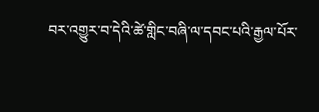བར་འགྱུར་བ་དེའི་ཚེ་གླིང་བཞི་ལ་དབང་པའི་རྒྱལ་པོར་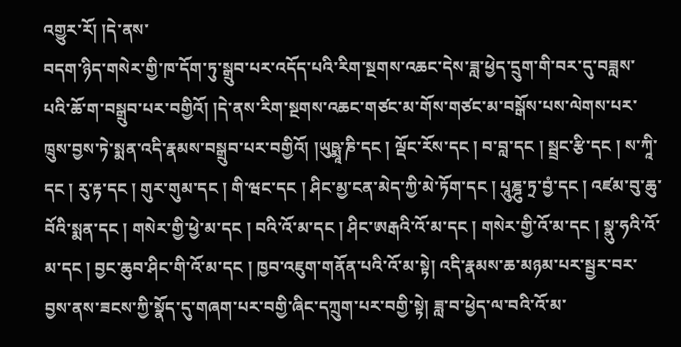འགྱུར་རོ། །དེ་ནས་
བདག་ཉིད་གསེར་གྱི་ཁ་དོག་ཏུ་སྒྲུབ་པར་འདོད་པའི་རིག་སྔགས་འཆང་དེས་ཟླ་ཕྱེད་དྲུག་གི་བར་དུ་བཟླས་པའི་ཆོ་ག་བསྒྲུབ་པར་བགྱིའོ། །དེ་ནས་རིག་སྔགས་འཆང་གཙང་མ་གོས་གཙང་མ་བསྒོས་པས་ལེགས་པར་ཁྲུས་བྱས་ཏེ་སྨན་འདི་རྣམས་བསྒྲུབ་པར་བགྱིའོ། །ཡུཥྨཱ་ཎི་དང ། ལྡོང་རོས་དང ། བ་བླ་དང ། སྦྲང་རྩི་དང ། ས་ཀཱི་དང ། རུ་རྟ་དང ། གུར་གུམ་དང ། གི་ཝང་དང ། ཤིང་མྱ་ངན་མེད་ཀྱི་མེ་ཏོག་དང ། པཱུཎྜུ་ཏྲ་བྱཾ་དང ། འཛམ་བུ་ཆུ་བོའི་སྨན་དང ། གསེར་གྱི་ཕྱེ་མ་དང ། བའི་འོ་མ་དང ། ཤིང་ཨརྒའི་འོ་མ་དང ། གསེར་གྱི་འོ་མ་དང ། སྣུ་ཧའི་འོ་མ་དང ། བྱང་ཆུབ་ཤིང་གི་འོ་མ་དང ། ཁྱབ་འཇུག་གནོན་པའི་འོ་མ་སྟེ། འདི་རྣམས་ཆ་མཉམ་པར་སྦྱར་བར་བྱས་ནས་ཟངས་ཀྱི་སྣོད་དུ་གཞག་པར་བགྱི་ཞིང་དཀྲུག་པར་བགྱི་སྟེ། ཟླ་བ་ཕྱེད་ལ་བའི་འོ་མ་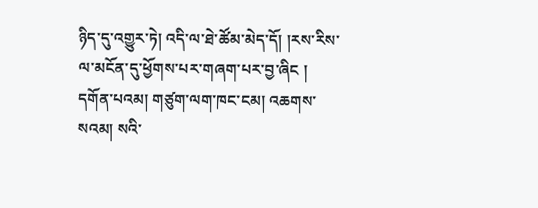ཉིད་དུ་འགྱུར་ཏེ། འདི་ལ་ཐེ་ཚོམ་མེད་དོ། །རས་རིས་ལ་མངོན་དུ་ཕྱོགས་པར་གཞག་པར་བྱ་ཞིང ། དགོན་པའམ། གཙུག་ལག་ཁང་ངམ། འཆགས་སའམ། སའི་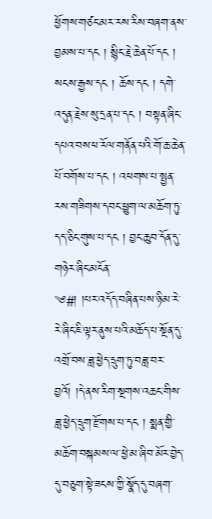ཕྱོགས་གཙང་མར་རས་རིས་བཞག་ནས་བྱམས་པ་དང ། སྙིང་རྗེ་ཆེན་པོ་དང ། སངས་རྒྱས་དང ། ཆོས་དང ། དགེ་འདུན་རྗེས་སུ་དྲན་པ་དང ། བསྟན་ཞིང་དཔའ་བས་ཕ་རོལ་གནོན་པའི་གོ་ཆ་ཆེན་པོ་བགོས་པ་དང ། འཕགས་པ་སྤྱན་རས་གཟིགས་དབང་ཕྱུག་ལ་མཆོག་ཏུ་དད་ཅིང་གུས་པ་དང ། བྱང་ཆུབ་དོན་དུ་གཉེར་ཞིང་མངོན་
༄#། །པར་འདོད་བཞིན་པས་ཉི་མ་རེ་རེ་ཞིང་ཇི་ལྟར་ནུས་པའི་མཆོད་པ་སྔོན་དུ་འགྲོ་བས་ཟླ་ཕྱེད་དྲུག་ཏུ་བཟླ་བར་བྱའོ། །དེ་ནས་རིག་སྔགས་འཆང་གིས་ཟླ་ཕྱེད་དྲུག་རྫོགས་པ་དང ། སྨན་གྱི་མཆོག་བསྐམས་ལ་ཕྱེ་མ་ཞིབ་མོར་བྱེད་དུ་བཅུག་སྟེ་ཟངས་ཀྱི་སྣོད་དུ་བཞག་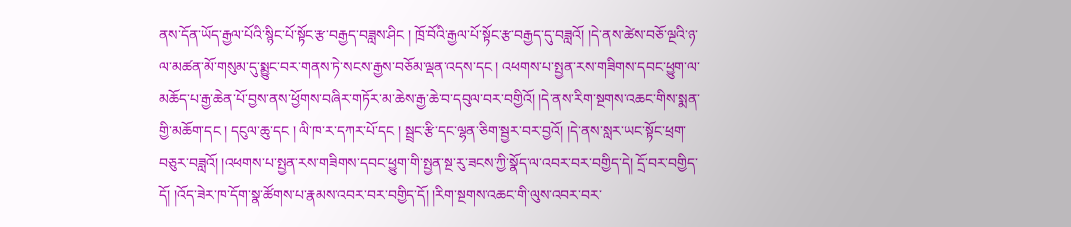ནས་དོན་ཡོད་རྒྱལ་པོའི་སྙིང་པོ་སྟོང་རྩ་བརྒྱད་བཟླས་ཤིང ། ཁྲོ་བོའི་རྒྱལ་པོ་སྟོང་རྩ་བརྒྱད་དུ་བཟླའོ། །དེ་ནས་ཚེས་བཅོ་ལྔའི་ཉ་ལ་མཚན་མོ་གསུམ་དུ་སྨྱུང་བར་གནས་ཏེ་སངས་རྒྱས་བཅོམ་ལྡན་འདས་དང ། འཕགས་པ་སྤྱན་རས་གཟིགས་དབང་ཕྱུག་ལ་མཆོད་པ་རྒྱ་ཆེན་པོ་བྱས་ནས་ཕྱོགས་བཞིར་གཏོར་མ་ཆེས་རྒྱ་ཆེ་བ་དབུལ་བར་བགྱིའོ། །དེ་ནས་རིག་སྔགས་འཆང་གིས་སྨན་གྱི་མཆོག་དང ། དངུལ་ཆུ་དང ། ལི་ཁ་ར་དཀར་པོ་དང ། སྦྲང་རྩི་དང་ལྷན་ཅིག་སྦྱར་བར་བྱའོ། །དེ་ནས་སླར་ཡང་སྟོང་ཕྲག་བཅུར་བཟླའོ། །འཕགས་པ་སྤྱན་རས་གཟིགས་དབང་ཕྱུག་གི་སྤྱན་སྔ་རུ་ཟངས་ཀྱི་སྣོད་ལ་འབར་བར་བགྱིད་དེ། དྲོ་བར་བགྱིད་དོ། །འོད་ཟེར་ཁ་དོག་སྣ་ཚོགས་པ་རྣམས་འབར་བར་བགྱིད་དོ། །རིག་སྔགས་འཆང་གི་ལུས་འབར་བར་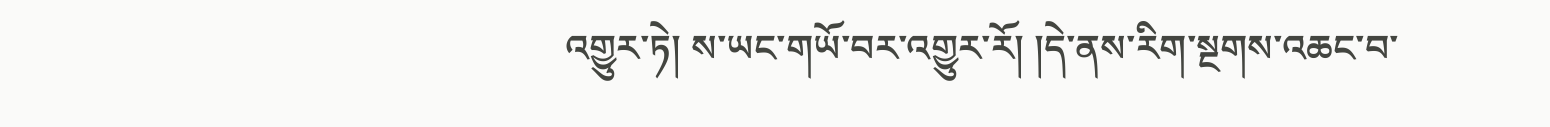འགྱུར་ཏེ། ས་ཡང་གཡོ་བར་འགྱུར་རོ། །དེ་ནས་རིག་སྔགས་འཆང་བ་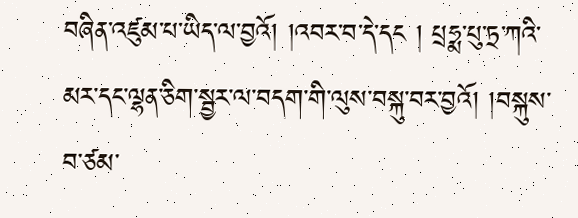བཞིན་འཛུམ་པ་ཡིད་ལ་བྱའོ། །འབར་བ་དེ་དང ། པྲཧྨ་པུ་ཏྲ་ཀའི་མར་དང་ལྷན་ཅིག་སྦྱར་ལ་བདག་གི་ལུས་བསྐུ་བར་བྱའོ། །བསྐུས་བ་ཙམ་